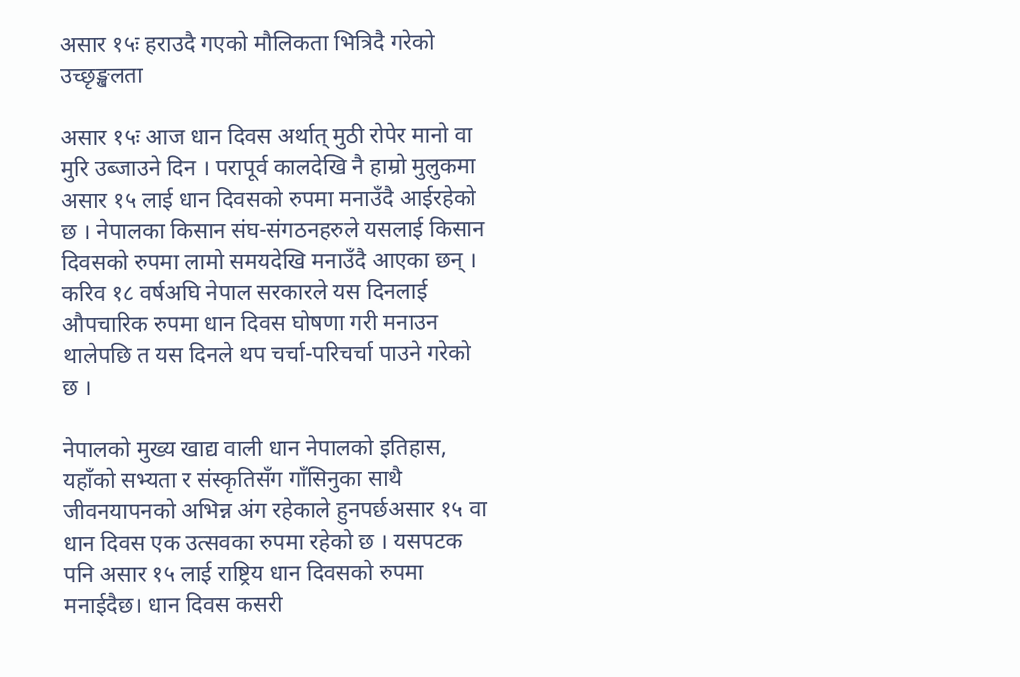असार १५ः हराउदै गएको मौलिकता भित्रिदै गरेको उच्छृङ्खलता

असार १५ः आज धान दिवस अर्थात् मुठी रोपेर मानो वा मुरि उब्जाउने दिन । परापूर्व कालदेखि नै हाम्रो मुलुकमा असार १५ लाई धान दिवसको रुपमा मनाउँदै आईरहेको छ । नेपालका किसान संघ-संगठनहरुले यसलाई किसान दिवसको रुपमा लामो समयदेखि मनाउँदै आएका छन् । करिव १८ वर्षअघि नेपाल सरकारले यस दिनलाई औपचारिक रुपमा धान दिवस घोषणा गरी मनाउन थालेपछि त यस दिनले थप चर्चा-परिचर्चा पाउने गरेको छ ।

नेपालको मुख्य खाद्य वाली धान नेपालको इतिहास, यहाँको सभ्यता र संस्कृतिसँग गाँसिनुका साथै जीवनयापनको अभिन्न अंग रहेकाले हुनपर्छअसार १५ वा धान दिवस एक उत्सवका रुपमा रहेको छ । यसपटक पनि असार १५ लाई राष्ट्रिय धान दिवसको रुपमा मनाईदैछ। धान दिवस कसरी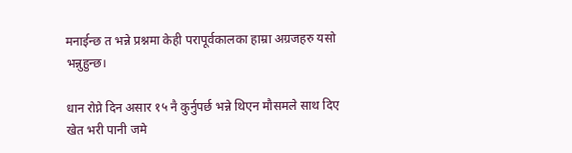मनाईन्छ त भन्ने प्रश्नमा केही परापूर्वकालका हाम्रा अग्रजहरु यसो भन्नुहुन्छ।

धान रोप्ने दिन असार १५ नै कुर्नुपर्छ भन्ने थिएन मौसमले साथ दिए खेत भरी पानी जमे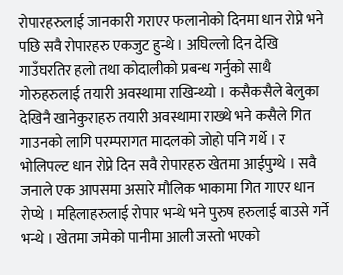रोपारहरुलाई जानकारी गराएर फलानोको दिनमा धान रोप्ने भने पछि सवै रोपारहरु एकजुट हुन्थे । अघिल्लो दिन देखि गाउँघरतिर हलो तथा कोदालीको प्रबन्ध गर्नुको साथै गोरुहरुलाई तयारी अवस्थामा राखिन्थ्यो । कसैकसैले बेलुका देखिनै खानेकुराहरु तयारी अवस्थामा राख्थे भने कसैले गित गाउनको लागि परम्परागत मादलको जोहो पनि गर्थे । र भोलिपल्ट धान रोप्ने दिन सवै रोपारहरु खेतमा आईपुग्थे । सवै जनाले एक आपसमा असारे मौलिक भाकामा गित गाएर धान रोप्थे । महिलाहरुलाई रोपार भन्थे भने पुरुष हरुलाई बाउसे गर्ने भन्थे । खेतमा जमेको पानीमा आली जस्तो भएको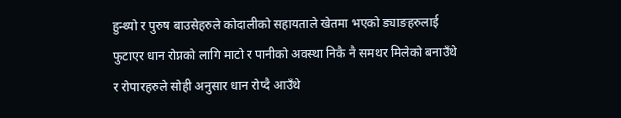हुन्थ्यो र पुरुष बाउसेहरुले कोदालीको सहायताले खेतमा भएको ड्याङहरुलाई फुटाएर धान रोप्नको लागि माटो र पानीको अवस्था निकै नै समथर मिलेको बनाउँथे र रोपारहरुले सोही अनुसार धान रोप्दै आउँथे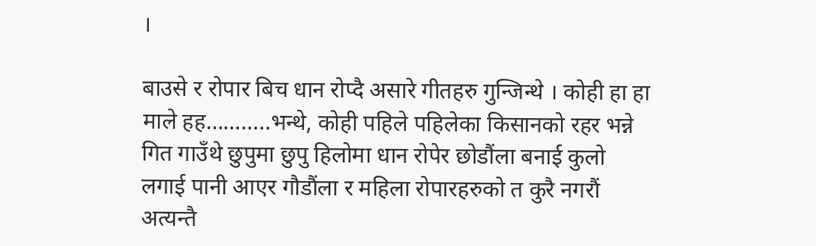।

बाउसे र रोपार बिच धान रोप्दै असारे गीतहरु गुन्जिन्थे । कोही हा हा माले हह………..भन्थे, कोही पहिले पहिलेका किसानको रहर भन्ने गित गाउँथे छुपुमा छुपु हिलोमा धान रोपेर छोडौंला बनाई कुलो लगाई पानी आएर गौडौंला र महिला रोपारहरुको त कुरै नगरौं अत्यन्तै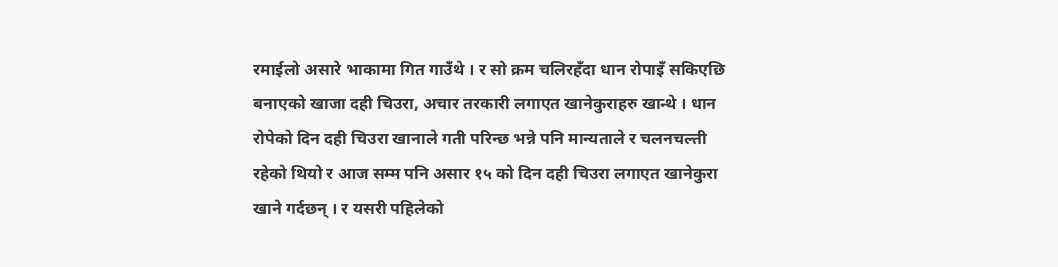रमाईलो असारे भाकामा गित गाउँथे । र सो क्रम चलिरहँदा धान रोपाइँ सकिएछि बनाएको खाजा दही चिउरा, अचार तरकारी लगाएत खानेकुराहरु खान्थे । धान रोपेको दिन दही चिउरा खानाले गती परिन्छ भन्ने पनि मान्यताले र चलनचल्ती रहेको थियो र आज सम्म पनि असार १५ को दिन दही चिउरा लगाएत खानेकुरा खाने गर्दछन् । र यसरी पहिलेको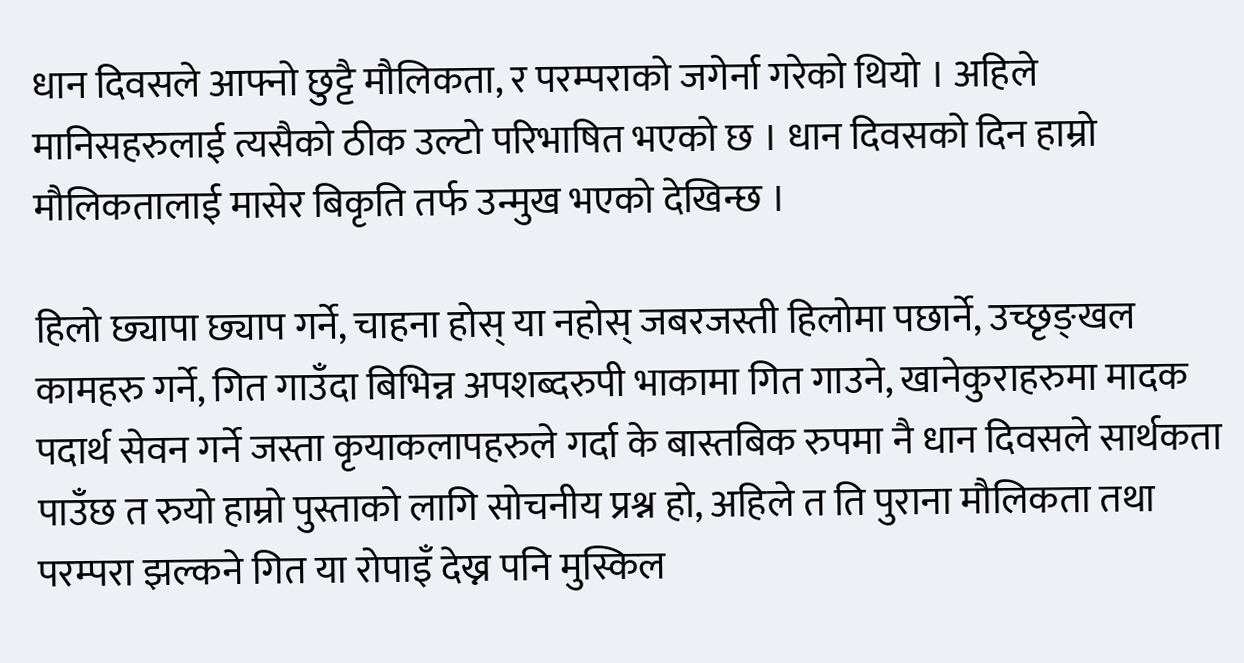धान दिवसले आफ्नो छुट्टै मौलिकता, र परम्पराको जगेर्ना गरेको थियो । अहिले मानिसहरुलाई त्यसैको ठीक उल्टो परिभाषित भएको छ । धान दिवसको दिन हाम्रो मौलिकतालाई मासेर बिकृति तर्फ उन्मुख भएको देखिन्छ ।

हिलो छ्यापा छ्याप गर्ने, चाहना होस् या नहोस् जबरजस्ती हिलोमा पछार्ने, उच्छृङ्खल कामहरु गर्ने, गित गाउँदा बिभिन्न अपशब्दरुपी भाकामा गित गाउने, खानेकुराहरुमा मादक पदार्थ सेवन गर्ने जस्ता कृयाकलापहरुले गर्दा के बास्तबिक रुपमा नै धान दिवसले सार्थकता पाउँछ त रुयो हाम्रो पुस्ताको लागि सोचनीय प्रश्न हो, अहिले त ति पुराना मौलिकता तथा परम्परा झल्कने गित या रोपाइँ देख्न पनि मुस्किल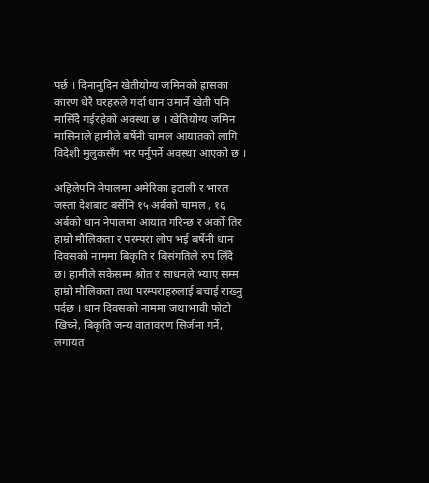पर्छ । दिनानुदिन खेतीयोग्य जमिनको ह्रासका कारण धेरै घरहरुले गर्दा धान उमार्ने खेती पनि मासिँदै गईरहेको अवस्था छ । खेतियोग्य जमिन मासिनाले हामीले बर्षेनी चामल आयातको लागि विदेशी मुलुकसँग भर पर्नुपर्ने अवस्था आएको छ ।

अहिलेपनि नेपालमा अमेरिका इटाली र भारत जस्ता देशबाट बर्सेनि १५ अर्बको चामल , १६ अर्बको धान नेपालमा आयात गरिन्छ र अर्को तिर हाम्रो मौलिकता र परम्परा लोप भई बर्षेनी धान दिवसको नाममा बिकृति र बिसंगतिले रुप लिँदै छ। हामीले सकेसम्म श्रोत र साधनले भ्याए सम्म हाम्रो मौलिकता तथा परम्पराहरुलाई बचाई राख्नु पर्दछ । धान दिवसको नाममा जथाभावी फोटो खिच्ने, बिकृति जन्य वातावरण सिर्जना गर्ने, लगायत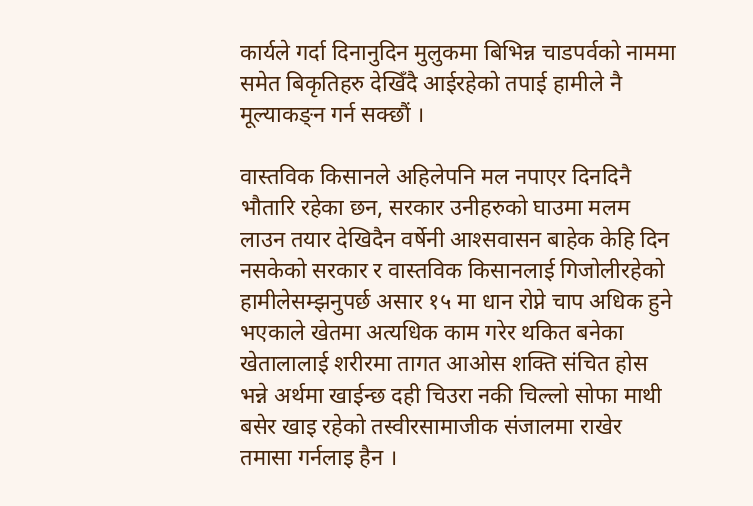कार्यले गर्दा दिनानुदिन मुलुकमा बिभिन्न चाडपर्वको नाममा समेत बिकृतिहरु देखिँदै आईरहेको तपाई हामीले नै मूल्याकङ्न गर्न सक्छौं ।

वास्तविक किसानले अहिलेपनि मल नपाएर दिनदिनै भौतारि रहेका छन, सरकार उनीहरुको घाउमा मलम लाउन तयार देखिदैन वर्षेनी आश्सवासन बाहेक केहि दिन नसकेको सरकार र वास्तविक किसानलाई गिजोलीरहेको हामीलेसम्झनुपर्छ असार १५ मा धान रोप्ने चाप अधिक हुने भएकाले खेतमा अत्यधिक काम गरेर थकित बनेका खेतालालाई शरीरमा तागत आओस शक्ति संचित होस भन्ने अर्थमा खाईन्छ दही चिउरा नकी चिल्लो सोफा माथी बसेर खाइ रहेको तस्वीरसामाजीक संजालमा राखेर तमासा गर्नलाइ हैन ।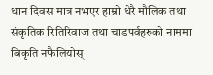धान दिवस मात्र नभएर हाम्रो धेरै मौलिक तथा संकृतिक रितिरिवाज तथा चाडपर्वहरुको नाममा बिकृति नफैलियोस्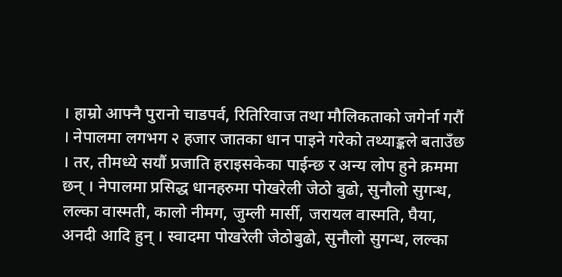। हाम्रो आफ्नै पुरानो चाडपर्व, रितिरिवाज तथा मौलिकताको जगेर्ना गरौं । नेपालमा लगभग २ हजार जातका धान पाइने गरेको तथ्याङ्कले बताउँछ । तर, तीमध्ये सयौं प्रजाति हराइसकेका पाईन्छ र अन्य लोप हुने क्रममा छन् । नेपालमा प्रसिद्ध धानहरुमा पोखरेली जेठो बुढो, सुनौलो सुगन्ध, लल्का वास्मती, कालो नीमग, जुम्ली मार्सी, जरायल वास्मति, घैया, अनदी आदि हुन् । स्वादमा पोखरेली जेठोबुढो, सुनौलो सुगन्ध, लल्का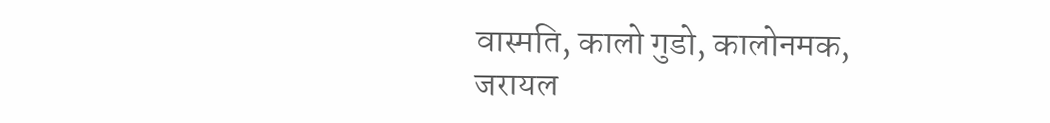वास्मति, कालो गुडो, कालोनमक, जरायल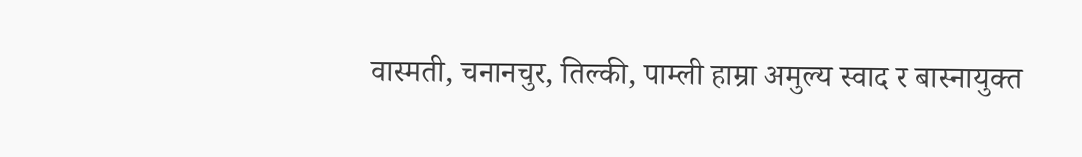वास्मती, चनानचुर, तिल्की, पाम्ली हाम्रा अमुल्य स्वाद र बास्नायुक्त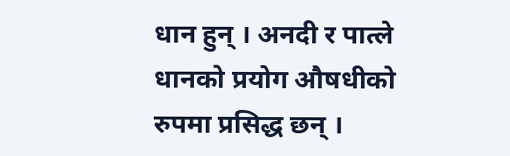धान हुन् । अनदी र पात्ले धानको प्रयोग औषधीको रुपमा प्रसिद्ध छन् ।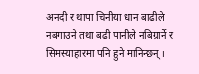अनदी र थापा चिनीया धान बाढीले नबगाउने तथा बढी पानीले नबिग्रार्ने र सिमस्याहारमा पनि हुने मानिन्छन् ।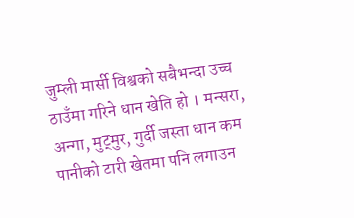जुम्ली मार्सी विश्वको सबैभन्दा उच्च ठाउँमा गरिने धान खेति हो । मन्सरा, अन्गा, मुट्मुर, गुर्दी जस्ता धान कम पानीको टारी खेतमा पनि लगाउन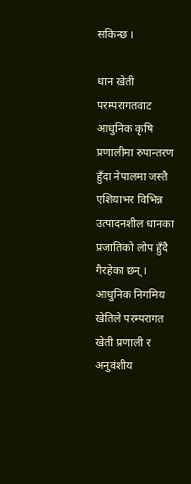सकिन्छ ।

धान खेती परम्परागतवाट आधुनिक कृषि प्रणालीमा रुपान्तरण हुँदा नेपालमा जस्तै एशियाभर विभिन्न उत्पादनशील धानका प्रजातिको लोप हुँदै गैरहेका छन् । आधुनिक निगमिय खेतिले परम्परागत खेती प्रणाली र अनुवंशीय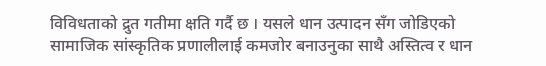विविधताको द्रुत गतीमा क्षति गर्दै छ । यसले धान उत्पादन सँग जोडिएको सामाजिक सांस्कृतिक प्रणालीलाई कमजोर बनाउनुका साथै अस्तित्व र धान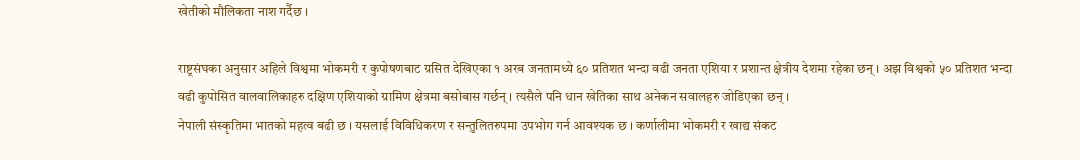खेतीको मौलिकता नाश गर्दैछ ।

राष्ट्रसंघका अनुसार अहिले विश्वमा भोकमरी र कुपोषणबाट ग्रसित देखिएका १ अरब जनतामध्ये ६० प्रतिशत भन्दा वढी जनता एशिया र प्रशान्त क्षेत्रीय देशमा रहेका छन् । अझ विश्वको ५० प्रतिशत भन्दा वढी कुपोसित वालवालिकाहरु दक्षिण एशियाको ग्रामिण क्षेत्रमा बसोबास गर्छन् । त्यसैले पनि धान खेतिका साथ अनेकन सवालहरु जोडिएका छन् ।
नेपाली संस्कृतिमा भातको महत्व बढी छ । यसलाई विविधिकरण र सन्तुलितरुपमा उपभोग गर्न आवश्यक छ । कर्णालीमा भोकमरी र खाद्य संकट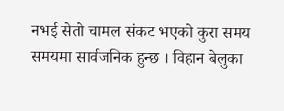नभई सेतो चामल संकट भएको कुरा समय समयमा सार्वजनिक हुन्छ । विहान बेलुका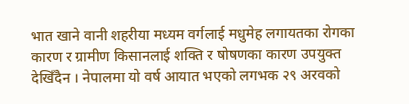भात खाने वानी शहरीया मध्यम वर्गलाई मधुमेह लगायतका रोगका कारण र ग्रामीण किसानलाई शक्ति र षोषणका कारण उपयुक्त देखिँदैन । नेपालमा यो वर्ष आयात भएको लगभक २९ अरवको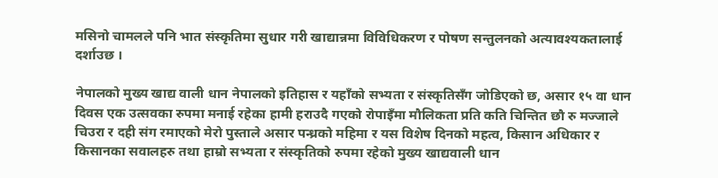मसिनो चामलले पनि भात संस्कृतिमा सुधार गरी खाद्यान्नमा विविधिकरण र पोषण सन्तुलनको अत्यावश्यकतालाई दर्शाउछ ।

नेपालको मुख्य खाद्य वाली धान नेपालको इतिहास र यहाँको सभ्यता र संस्कृतिसँग जोडिएको छ, असार १५ वा धान दिवस एक उत्सवका रुपमा मनाई रहेका हामी हराउदै गएको रोपाइँमा मौलिकता प्रति कति चिन्तित छौ रु मज्जाले चिउरा र दही संग रमाएको मेरो पुस्ताले असार पन्ध्रको महिमा र यस विशेष दिनको महत्व, किसान अधिकार र किसानका सवालहरु तथा हाम्रो सभ्यता र संस्कृतिको रुपमा रहेको मुख्य खाद्यवाली धान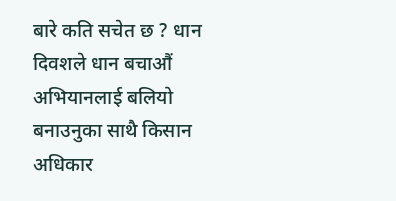बारे कति सचेत छ ? धान दिवशले धान बचाऔं अभियानलाई बलियो बनाउनुका साथै किसान अधिकार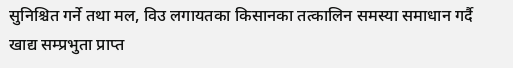सुनिश्चित गर्ने तथा मल, विउ लगायतका किसानका तत्कालिन समस्या समाधान गर्दै खाद्य सम्प्रभुता प्राप्त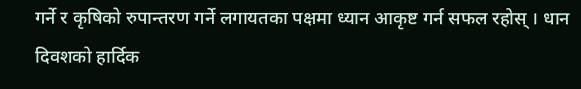गर्ने र कृषिको रुपान्तरण गर्ने लगायतका पक्षमा ध्यान आकृष्ट गर्न सफल रहोस् । धान दिवशको हार्दिक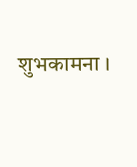शुभकामना ।